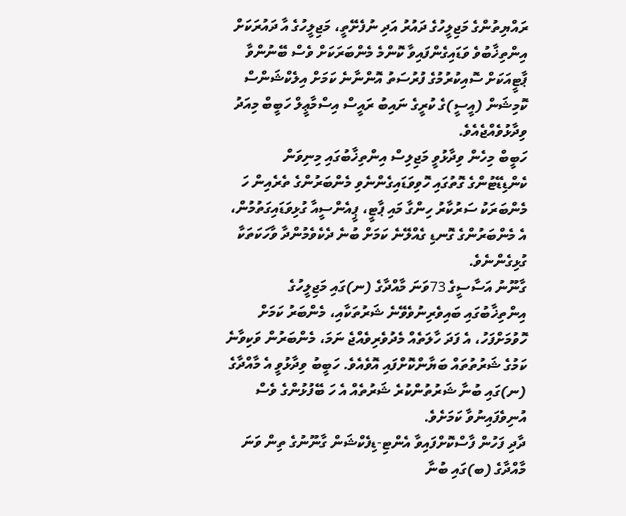ރައްޔިތުންގެ މަޖިލީހުގެ ދައުރު އަދި ނުފެށޭތީ، މަޖިލީހުގެ އާ ދައުރަކަށް އިންތިޚާބުވެ ވަޑައިގެންފައިވާ ކޮންމެ މެންބަރަކަށް ވެސް ބޭނުންވާ ޕާޓީއަކަށް ސޮއިކުރުމުގެ ފުރުސަތު އޮންނާނެ ކަމަށް އިލެކްޝަންސް ކޮމިޝަން (އީސީ)ގެ ކުރީގެ ނައިބު ރައީސް އިސްމާޢީލް ހަބީބް މިއަދު ވިދާޅުވެއްޖެއެވެ.
ހަބީބް މިހެން ވިދާޅުވީ މަޖިލިސް އިންތިޚާބުގައި މިނިވަން ކެންޑިޑޭޓުންގެ ގޮތުގައި ހޮވިވަޑައިގެންނެވި މެންބަރުންގެ ތެރެއިން ހަ މެންބަރަކު ސަރުކާރު ހިންގާ މައި ޕާޓީ، ޕީއެންސީއާ ގުޅިވަޑައިގަތުމުން، އެ މެންބަރުންގެ ގޮނޑި ގެއްލޭނެ ކަމަށް ބުނެ ދެކެވެމުންދާ ވާހަކަތަކާ ގުޅިގެންނެވެ.
ގާނޫނު އަސާސީގެ 73ވަނަ މާއްދާގެ (ނ)ގައި މަޖިލީހުގެ އިންތިޚާބުގައި ބައިވެރިނުވެވޭނެ ޝަރުތަކާއި، މެންބަރު ކަމަށް ހޮވުމަށްފަހު، އެ ފަދަ ހާލަތެއް މެދުވެރިވެއްޖެ ނަމަ، މެންބަރުން ވަކިވާނެ ކަމުގެ ޝަރުތުތައް ބަޔާންކޮށްފައި އޮވެއެވެ. ހަބީބު ވިދާޅުވީ އެ މާއްދާގެ (ނ)ގައި ބުނާ ޝަރުތުންކުރެ ޝަރުތެއް އެ ހަ ބޭފުޅުންގެ ވެސް އުނިވެފައިނުވާ ކަމަށެވެ.
ދާދި ފަހުން ފާސްކޮށްފައިވާ އެންޓި-ޑިފެކްޝަން ގާނޫނުގެ ތިން ވަނަ މާއްދާގެ (ބ)ގައި ބުނާ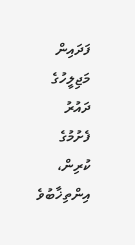ފަދައިން މަޖިލީހުގެ ދައުރު ފެށުމުގެ ކުރިން، އިންތިޚާބުވެ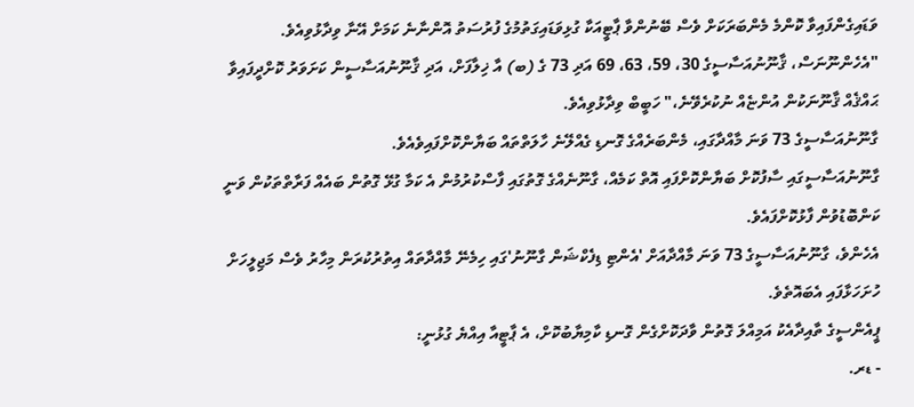ވަޑައިގެންފައިވާ ކޮންމެ މެންބަރަކަށް ވެސް ބޭނުންވާ ޕާޓީއަކާ ގުޅިވަޑައިގަތުމުގެ ފުރުސަތު އޮންނާނެ ކަމަށް އޭނާ ވިދާޅުވިއެވެ.
"އެހެންނޫނަސް، ޤާނޫނުއަސާސީގެ 30، 59، 63، 69 އަދި 73 ގެ (ބ) އާ ޚިލާފަށް، އަދި ޤާނޫނުއަސާސީން ކަށަވަރު ކޮށްދީފައިވާ ޙައްޤެއް ޤާނޫނަކުން އުންޏެއް ނުކުރެވޭނެ،" ހަބީބް ވިދާޅުވިއެވެ.
ގާނޫނުއަސާސީގެ 73 ވަނަ މާއްދާގައި، މެންބަރެއްގެ ގޮނޑި ގެއްލޭނެ ހާލަތްތައް ބަޔާންކޮށްފައިވެއެވެ.
ގާނޫނުއަސާސީގައި ސާފުކޮށް ބަޔާންކޮށްފައި އޮތް ކަމެއް، ގާނޫނެއްގެ ގޮތުގައި ފާސްކުރުމުން އެ ކަމާ ގުޅޭ ގޮތުން ބައެއް ފަރާތްތަކުން ވަނީ ކަންބޮޑުވުން ފާޅުކޮށްފައެވެ.
އެހެންވެ، ގާނޫނުއަސާސީގެ 73 ވަނަ މާއްދާއަށް 'އެންޓި ޑިފެކްޝަން ގާނޫނު'ގައި ހިމެނޭ މާއްދާތައް އިތުރުކުރަން މިހާރު ވެސް މަޖިލީހަށް ހުށަހަޅާފައި އެބައޮތެވެ.
ޕީއެންސީގެ ތާއިދާއެކު އަމިއްލަ ގޮތުން ވާދަކޮށްގެން ގޮނޑި ކާމިޔާބުކޮށް، އެ ޕާޓީއާ އިއްޔެ ގުޅުނީ:
- ޑރ.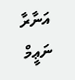އަނާރާ ނަޢީމް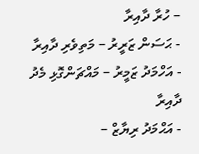– ހުރާ ދާއިރާ
- ޙަސަން ޒަރީރު – މަތިވެރި ދާއިރާ
- އަހްމަދު ޒަމީރު – މައްޗަންގޮޅި މެދު ދާއިރާ
- އަޙްމަދު ރިޔާޒް –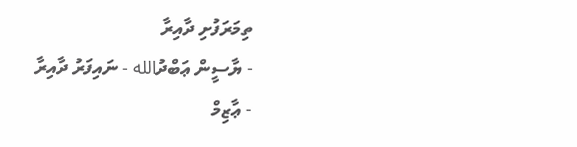ތިމަރަފުށި ދާއިރާ
- ޔާސީން ޢަބްދުالله - ނައިފަރު ދާއިރާ
- ޢާޒިމް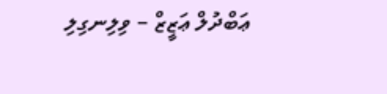ޢަބްދުލް ޢަޒީޒް – ވިލިނގިލި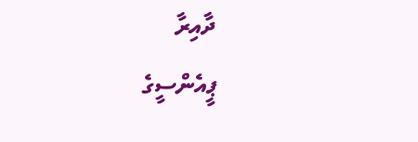ދާއިރާ
ޕީއެންސީގެ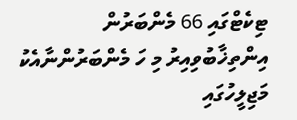ޓިކެޓްގައި 66 މެންބަރުން އިންތިޚާބުވިއިރު މި ހަ މެންބަރުންނާއެކު މަޖިލީހުގައި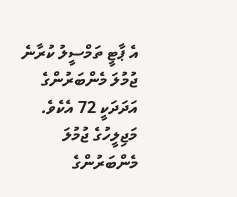އެ ޕާޓީ ތަމްސީލު ކުރާނެ ޖުމުލަ މެންބަރުންގެ އަދަދަކީ 72 އެކެވެ.
މަޖިލީހުގެ ޖުމުލަ މެންބަރުންގެ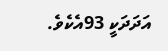އަދަދަކީ 93އެކެވެ.